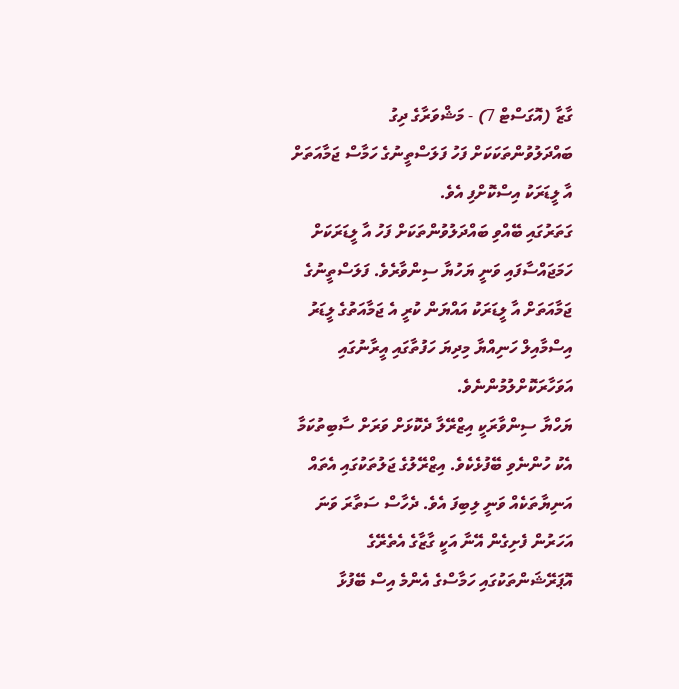ގާޒާ (އޮގަސްޓް 7) - މަޝްވަރާގެ ދިގު ބައްދަލުވުންތަކަކަށް ފަހު ފަލަސްތީނުގެ ހަމާސް ޖަމާއަތަށް އާ ލީޑަރަކު އިސްކޮށްފި އެވެ.
ގަތަރުގައި ބޭއްވި ބައްދަލުވުންތަކަށް ފަހު އާ ލީޑަރަކަށް ހަމަޖައްސާފައި ވަނީ ޔަހުޔާ ސިންވާރެވެ. ފަލަސްތީނުގެ ޖަމާއަތަށް އާ ލީޑަރަކު އައްޔަން ކުރީ އެ ޖަމާއަތުގެ ލީޑަރު އިސްމާއިލް ހަނިއްޔާ މިދިޔަ ހަފުތާގައި އީރާނުގައި އަވަހާރަކޮށްލުމުންނެވެ.
ޔަހްޔާ ސިންވާރަކީ އިޒްރޭލާ ދެކޮޅަށް ވަރަށް ސާބިތުކަމާ އެކު ހުންނެވި ބޭފުޅެކެވެ. އިޒްރޭލުގެ ޖަލުތަކުގައި އެތައް އަނިޔާތަކެއް ވަނީ ލިބިފަ އެވެ. ދެހާސް ސަތާރަ ވަނަ އަހަރުން ފެށިގެން އޭނާ އަކީ ގާޒާގެ އެތެރޭގެ އޮޕަރޭޝަންތަކުގައި ހަމާސްގެ އެންމެ އިސް ބޭފުޅާ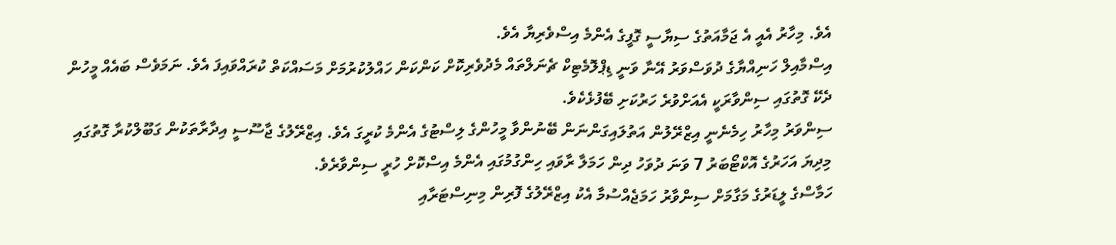އެވެ. މިހާރު އެއީ އެ ޖަމާއަތުގެ ސިޔާސީ ގޮފީގެ އެންމެ އިސްވެރިޔާ އެވެ.
އިސްމާއިލް ހަނިއްޔާގެ ދުވަސްވަރު އޭނާ ވަނީ ޑިޕްލޮމެޓިކް ޗެނަލްތައް މެދުވެރިކޮށް ކަންކަން ހައްލުކުރުމަށް މަސައްކަތް ކުރައްވައިފަ އެވެ. ނަމަވެސް ބައެއް މީހުން ދެކޭ ގޮތުގައި ސިންވާރަކީ އެއަށްވުރެ ހަރުކަށި ބޭފުޅެކެވެ.
ސިންވަރު މިހާރު ހިމެނެނީ އިޒްރޭލުން އަތުލައިގަންނަން ބޭނުންވާ މީހުންގެ ލިސްޓުގެ އެންމެ ކުރީގަ އެވެ. އިޒްރޭލުގެ ޖާސޫސީ އިދާރާތަކުން ގަބޫލްކުރާ ގޮތުގައި މިދިޔަ އަހަރުގެ އޮކްޓޯބަރު 7 ވަނަ ދުވަހު ދިން ހަމަލާ ރާވައި ހިންގުމުގައި އެންމެ އިސްކޮށް ހުރީ ސިންވާރެވެ.
ހަމާސްގެ ލީޑަރުގެ މަގާމަށް ސިންވާރު ހަމަޖެއްސުމާ އެކު އިޒްރޭލުގެ ފޮރިން މިނިސްޓަރާއި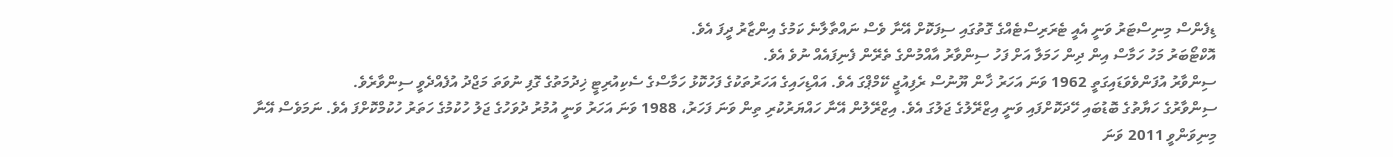ޑިފެންސް މިނިސްޓަރު ވަނީ އެއީ ޓެރަރިސްޓެއްގެ ގޮތުގައި ސިފަކޮށް އޭނާ ވެސް ނައްތާލާނެ ކަމުގެ އިންޒާރު ދީފަ އެވެ.
އޮކްޓޯބަރު މަހު ހަމާސް އިން ދިން ހަމަލާ އަށް ފަހު ސިންވާރު އާއްމުންގެ ތެރޭން ފެނިފައެއް ނުވެ އެވެ.
ސިންވާރު އުފަންވެވަޑައިގަތީ 1962 ވަނަ އަހަރު ޚާން ޔޫނުސް ރެފިއުޖީ ކޭމްޕްގަ އެވެ. އައްޑިހައިގެ އަހަރުތަކުގެ ފަހުކޮޅު ހަމާސްގެ ސެކިއުރިޓީ ޚިދުމަތުގެ ގޮފި ނުވަތަ މަޖްދު އުފެއްދެވީ ސިންވާރެވެ.
ސިންވާރުގެ ހަޔާތުގެ ބޮޑުބައި ހޭދަކޮށްފައި ވަނީ އިޒްރޭލުގެ ޖަލުގަ އެވެ. އިޒްރޭލުން އޭނާ ހައްޔަރުކުރި ތިން ވަނަ ފަހަރު، 1988 ވަނަ އަހަރު ވަނީ އުމުރު ދުވަހުގެ ޖަލު ހުކުމުގެ ހަތަރު ހުކުމްކޮށްފަ އެވެ. ނަމަވެސް އޭނާ މިނިވަންވީ 2011 ވަނަ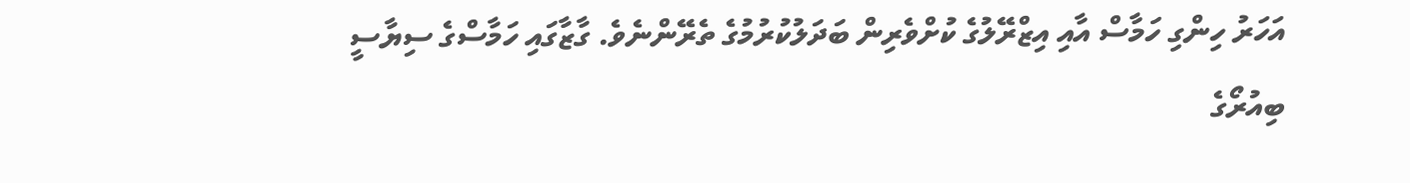އަހަރު ހިންގި ހަމާސް އާއި އިޒްރޭލުގެ ކުށްވެރިން ބަދަލުކުރުމުގެ ތެރޭންނެވެ. ގާޒާގައި ހަމާސްގެ ސިޔާސީ ބިއުރޯގެ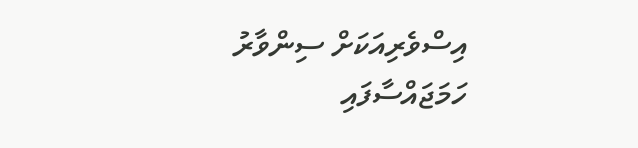އިސްވެރިއަކަށް ސިންވާރު ހަމަޖައްސާފައި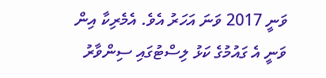ވަނީ 2017 ވަނަ އަހަރު އެވެ. އެމެރިކާ އިން ވަނީ އެ ގައުމުގެ ކަޅު ލިސްޓުގައި ސިންވާރު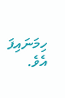ހިމަނައިފަ އެވެ.